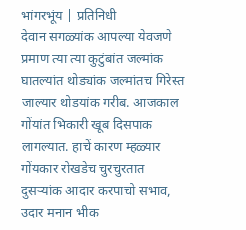भांगरभूंय | प्रतिनिधी
देवान सगळ्यांक आपल्या येवजणे प्रमाण त्या त्या कुटुंबांत जल्मांक घातल्यांत थोड्यांक जल्मांतच गिरेस्त जाल्यार थोडयांक गरीब. आजकाल गोंयांत भिकारी खूब दिसपाक लागल्यात. हाचें कारण म्हळ्यार गोंयकार रोखडेच चुरचुरतात दुसऱ्यांक आदार करपाचो सभाव, उदार मनान भीक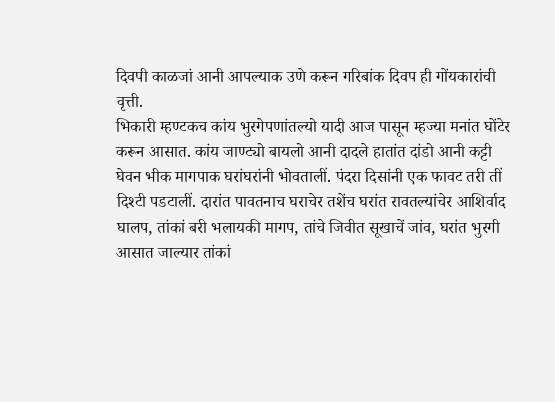दिवपी काळजां आनी आपल्याक उणे करून गरिबांक दिवप ही गोंयकारांची वृत्ती.
भिकारी म्हण्टकच कांय भुरगेपणांतल्यो यादी आज पासून म्हज्या मनांत घोंटेर करून आसात. कांय जाण्ट्यो बायलो आनी दादले हातांत दांडो आनी कट्टी घेवन भीक मागपाक घरांघरांनी भोवतालीं. पंदरा दिसांनी एक फावट तरी तीं दिश्टी पडटालीं. दारांत पावतनाच घराचेर तशेंच घरांत रावतल्यांचेर आशिर्वाद घालप, तांकां बरी भलायकी मागप, तांचे जिवीत सूखाचें जांव, घरांत भुरगी आसात जाल्यार तांकां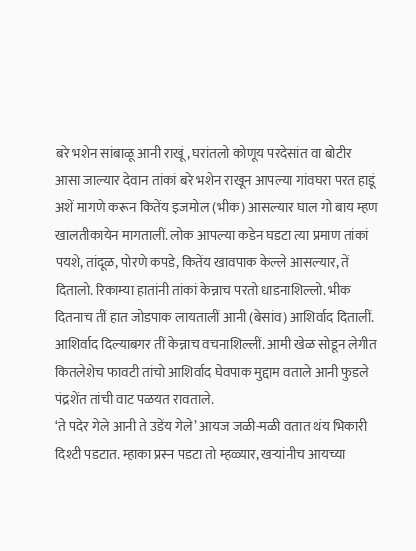बरे भशेन सांबाळू आनी राखूं, घरांतलो कोणूय परदेसांत वा बोटीर आसा जाल्यार देवान तांकां बरे भशेन राखून आपल्या गांवघरा परत हाडूं अशें मागणे करून कितेंय इजमोल (भीक) आसल्यार घाल गो बाय म्हण खालतीकायेन मागतालीं. लोक आपल्या कडेन घडटा त्या प्रमाण तांकां पयशे, तांदूळ, पोरणे कपडे, कितेंय खावपाक केल्ले आसल्यार, तें दितालो. रिकाम्या हातांनी तांकां केन्नाच परतो धाडनाशिल्लो. भीक दितनाच तीं हात जोडपाक लायतालीं आनी (बेसांव) आशिर्वाद दितालीं. आशिर्वाद दिल्याबगर तीं केन्नाच वचनाशिल्लीं. आमी खेळ सोडून लेगीत कितलेशेच फावटी तांचो आशिर्वाद घेवपाक मुद्दाम वताले आनी फुडले पंद्रशेंत तांची वाट पळयत रावताले.
‘ते पदेर गेले आनी ते उडेंय गेले’ आयज जळी-मळी वतात थंय भिकारी दिश्टी पडटात. म्हाका प्रस्न पडटा तो म्हळ्यार, खऱ्यांनीच आयच्या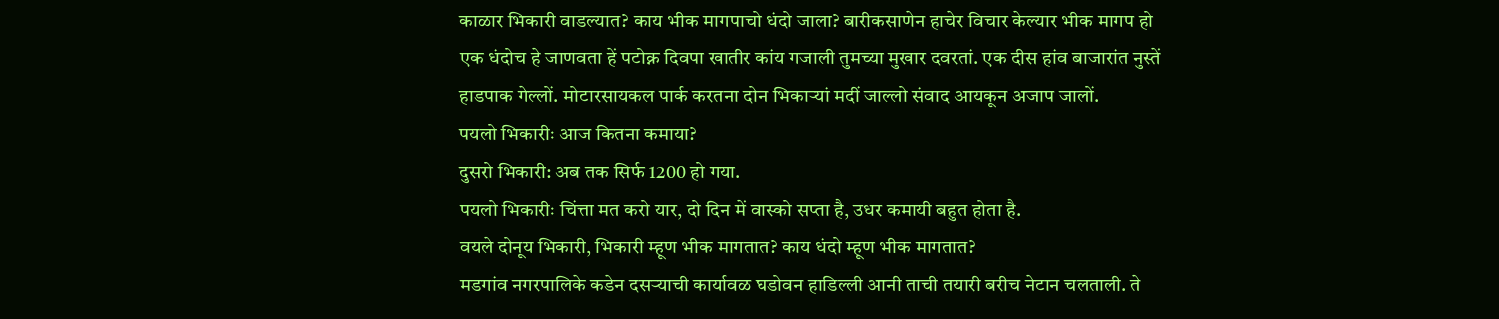काळार भिकारी वाडल्यात? काय भीक मागपाचो धंदो जाला? बारीकसाणेन हाचेर विचार केल्यार भीक मागप हो एक धंदोच हे जाणवता हें पटोक्न दिवपा खातीर कांय गजाली तुमच्या मुखार दवरतां. एक दीस हांव बाजारांत नुस्तें हाडपाक गेल्लों. मोटारसायकल पार्क करतना दोन भिकाऱ्यां मदीं जाल्लो संवाद आयकून अजाप जालों.
पयलो भिकारीः आज कितना कमाया?
दुसरो भिकारी: अब तक सिर्फ 1200 हो गया.
पयलो भिकारीः चिंत्ता मत करो यार, दो दिन में वास्को सप्ता है, उधर कमायी बहुत होता है.
वयले दोनूय भिकारी, भिकारी म्हूण भीक मागतात? काय धंदो म्हूण भीक मागतात?
मडगांव नगरपालिके कडेन दसऱ्याची कार्यावळ घडोवन हाडिल्ली आनी ताची तयारी बरीच नेटान चलताली. ते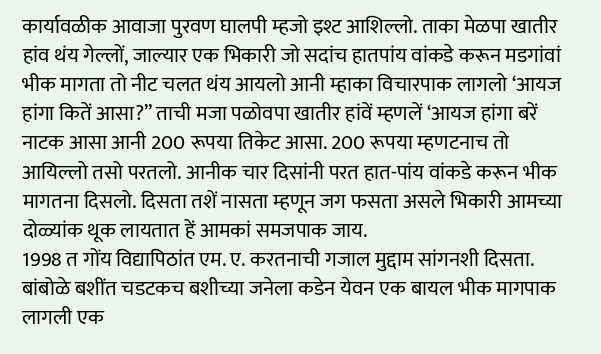कार्यावळीक आवाजा पुरवण घालपी म्हजो इश्ट आशिल्लो. ताका मेळपा खातीर हांव थंय गेल्लों, जाल्यार एक भिकारी जो सदांच हातपांय वांकडे करून मडगांवां भीक मागता तो नीट चलत थंय आयलो आनी म्हाका विचारपाक लागलो ‘आयज हांगा कितें आसा?” ताची मजा पळोवपा खातीर हांवें म्हणलें ‘आयज हांगा बरें नाटक आसा आनी 200 रूपया तिकेट आसा. 200 रूपया म्हणटनाच तो आयिल्लो तसो परतलो. आनीक चार दिसांनी परत हात-पांय वांकडे करून भीक मागतना दिसलो. दिसता तशें नासता म्हणून जग फसता असले भिकारी आमच्या दोळ्यांक थूक लायतात हें आमकां समजपाक जाय.
1998 त गोंय विद्यापिठांत एम. ए. करतनाची गजाल मुद्दाम सांगनशी दिसता. बांबोळे बशींत चडटकच बशीच्या जनेला कडेन येवन एक बायल भीक मागपाक लागली एक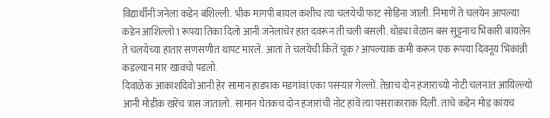विद्यार्थीनीं जनेला कडेन बशिल्ली. भीक मागपी बायल कशीच त्या चलयेची फाट सोडिना जाली. निमाणें ते चलयेन आपल्या कडेन आशिल्लो 1 रूपया तिका दिलो आनी जनेलाचेर हात दवरून ती चली बसली. थोड्या वेळान बस सुट्टनाच भिकारी बायलेन ते चलयेच्या हातार सणसणीत थापट मारलें. आतां ते चलयेची कितें चूक? आपल्याक कमी करून एक रूपया दिवनूय भिकांन्नी कडल्यान मार खावचो पडलो.
दिवाळेक आकाशदिवो आनी हेर सामान हाडपाक मडगांवां एका पसऱ्यार गेल्लों. तेन्नाच दोन हजारांच्यो नोटी चलनांत आयिल्ल्यो आनी मोडीक खरेंच त्रास जातालो. सामान घेतकच दोन हजारांची नोट हांवें त्या पसराकाराक दिली. ताचे कडेन मोड कांयच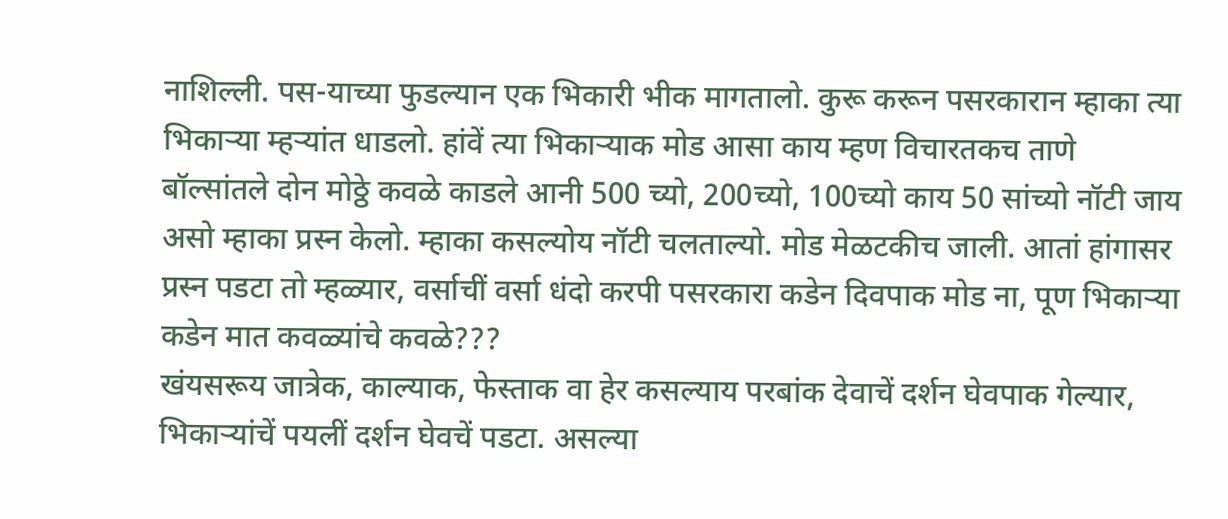नाशिल्ली. पस-याच्या फुडल्यान एक भिकारी भीक मागतालो. कुरू करून पसरकारान म्हाका त्या भिकाऱ्या म्हऱ्यांत धाडलो. हांवें त्या भिकाऱ्याक मोड आसा काय म्हण विचारतकच ताणे बॉल्सांतले दोन मोठ्ठे कवळे काडले आनी 500 च्यो, 200च्यो, 100च्यो काय 50 सांच्यो नॉटी जाय असो म्हाका प्रस्न केलो. म्हाका कसल्योय नॉटी चलताल्यो. मोड मेळटकीच जाली. आतां हांगासर प्रस्न पडटा तो म्हळ्यार, वर्साचीं वर्सा धंदो करपी पसरकारा कडेन दिवपाक मोड ना, पूण भिकाऱ्या कडेन मात कवळ्यांचे कवळे???
खंयसरूय जात्रेक, काल्याक, फेस्ताक वा हेर कसल्याय परबांक देवाचें दर्शन घेवपाक गेल्यार, भिकाऱ्यांचें पयलीं दर्शन घेवचें पडटा. असल्या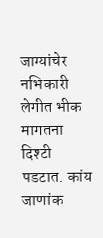जाग्यांचेर नभिकारी लेगीत भीक मागतना दिश्टी पडटात. कांय जाणांक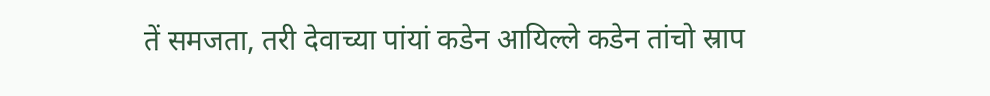तें समजता, तरी देवाच्या पांयां कडेन आयिल्ले कडेन तांचो स्राप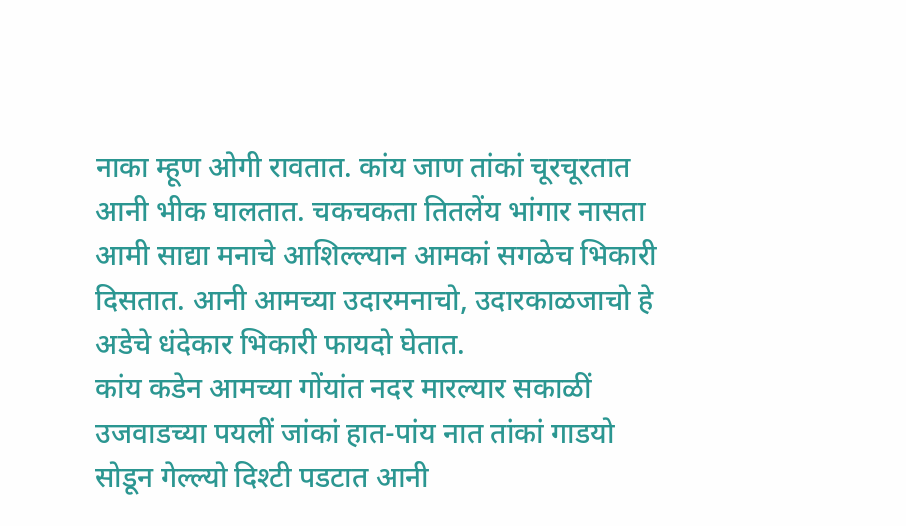नाका म्हूण ओगी रावतात. कांय जाण तांकां चूरचूरतात आनी भीक घालतात. चकचकता तितलेंय भांगार नासता आमी साद्या मनाचे आशिल्ल्यान आमकां सगळेच भिकारी दिसतात. आनी आमच्या उदारमनाचो, उदारकाळजाचो हे अडेचे धंदेकार भिकारी फायदो घेतात.
कांय कडेन आमच्या गोंयांत नदर मारल्यार सकाळीं उजवाडच्या पयलीं जांकां हात-पांय नात तांकां गाडयो सोडून गेल्ल्यो दिश्टी पडटात आनी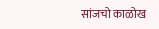सांजचो काळोख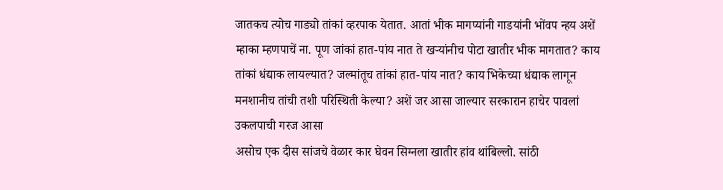जातकच त्योच गाड्यो तांकां व्हरपाक येतात. आतां भीक मागप्यांनी गाडयांनी भोंवप न्हय अशें म्हाका म्हणपाचें ना. पूण जांकां हात-पांय नात ते खऱ्यांनीच पोटा खातीर भीक मागतात? काय तांकां धंद्याक लायल्यात? जल्मांतूच तांकां हात-पांय नात? काय भिकेच्या धंद्याक लागून मनशानीच तांची तशी परिस्थिती केल्या? अशें जर आसा जाल्यार सरकारान हाचेर पावलां उकलपाची गरज आसा
असोच एक दीस सांजचे वेळार कार घेवन सिग्नला खातीर हांव थांबिल्लो. सांठी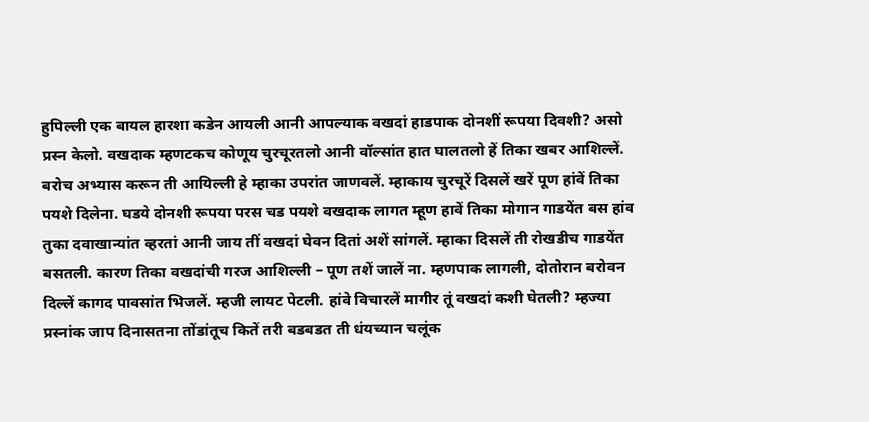हुपिल्ली एक बायल हारशा कडेन आयली आनी आपल्याक वखदां हाडपाक दोनशीं रूपया दिवशी? असो प्रस्न केलो. वखदाक म्हणटकच कोणूय चुरचूरतलो आनी वॉल्सांत हात घालतलो हें तिका खबर आशिल्लें. बरोच अभ्यास करून ती आयिल्ली हे म्हाका उपरांत जाणवलें. म्हाकाय चुरचूरें दिसलें खरें पूण हांवें तिका पयशे दिलेना. घडये दोनशी रूपया परस चड पयशे वखदाक लागत म्हूण हावें तिका मोगान गाडयेंत बस हांव तुका दवाखान्यांत व्हरतां आनी जाय तीं वखदां घेवन दितां अशें सांगलें. म्हाका दिसलें ती रोखडीच गाडयेंत बसतली. कारण तिका वखदांची गरज आशिल्ली – पूण तशें जालें ना. म्हणपाक लागली, दोतोरान बरोवन दिल्लें कागद पावसांत भिजलें. म्हजी लायट पेटली. हांवे विचारलें मागीर तूं वखदां कशी घेतली? म्हज्या प्रस्नांक जाप दिनासतना तोंडांतूच कितें तरी बडबडत ती धंयच्यान चलूंक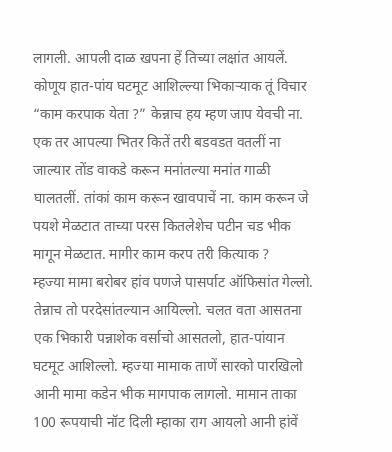लागली. आपली दाळ खपना हें तिच्या लक्षांत आयलें.
कोणूय हात-पांय घटमूट आशिल्ल्या भिकाऱ्याक तूं विचार “काम करपाक येता ?” केन्नाच हय म्हण जाप येवची ना. एक तर आपल्या भितर कितें तरी बडवडत वतलीं ना जाल्यार तोंड वाकडे करून मनांतल्या मनांत गाळी घालतलीं. तांकां काम करून खावपाचें ना. काम करून जे पयशे मेळटात ताच्या परस कितलेशेच पटीन चड भीक मागून मेळटात. मागीर काम करप तरी कित्याक ?
म्हज्या मामा बरोबर हांव पणजे पासर्पाट ऑफिसांत गेल्लो. तेन्नाच तो परदेसांतल्यान आयिल्लो. चलत वता आसतना एक भिकारी पन्नाशेक वर्साचो आसतलो, हात-पांयान घटमूट आशिल्लो. म्हज्या मामाक ताणें सारको पारखिलो आनी मामा कडेन भीक मागपाक लागलो. मामान ताका 100 रूपयाची नॉट दिली म्हाका राग आयलो आनी हांवें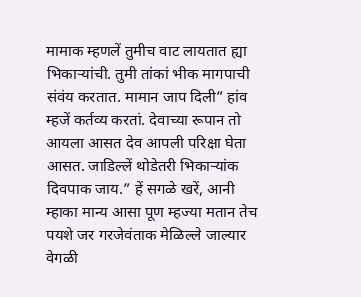मामाक म्हणलें तुमीच वाट लायतात ह्या भिकाऱ्यांची. तुमी तांकां भीक मागपाची संवंय करतात. मामान जाप दिली” हांव म्हजें कर्तव्य करतां. देवाच्या रूपान तो आयला आसत देव आपली परिक्षा घेता आसत. जाडिल्लें थोडेतरी भिकाऱ्यांक दिवपाक जाय.” हें सगळे खरें, आनी म्हाका मान्य आसा पूण म्हज्या मतान तेच पयशे जर गरजेवंताक मेळिल्ले जाल्यार वेगळी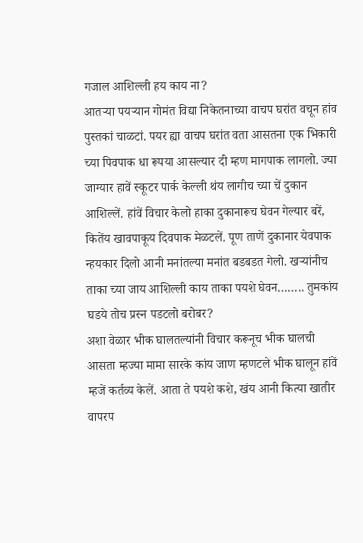गजाल आशिल्ली हय काय ना?
आतऱ्या पयऱ्यान गोमंत विद्या निकेतनाच्या वाचप घरांत वचून हांव पुस्तकां चाळटां. पयर ह्या वाचप घरांत वता आसतना एक भिकारी च्या पिवपाक धा रूपया आसल्यार दी म्हण मागपाक लागलो. ज्या जाग्यार हावें स्कूटर पार्क केल्ली थंय लागीच च्या चें दुकान आशिल्लें. हांवें विचार केलो हाका दुकानारूच घेवन गेल्यार बरें, कितेंय खावपाकूय दिवपाक मेळटलें. पूण ताणें दुकानार येवपाक न्हयकार दिलो आनी मनांतल्या मनांत बडबडत गेलो. खऱ्यांनीच ताका च्या जाय आशिल्ली काय ताका पयशे घेवन…….. तुमकांय घडये तोच प्रस्न पडटलो बरोबर?
अशा वेळार भीक घालतल्यांनी विचार करूनूच भीक घालची आसता म्हज्या मामा सारके कांय जाण म्हणटले भीक घालून हांवें म्हजें कर्तव्य केलें. आता ते पयशे कशे, खंय आनी कित्या खातीर वापरप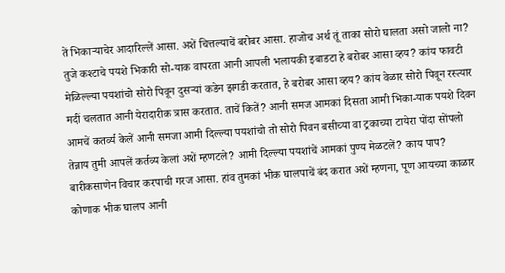तें भिकाऱ्याचेर आदारिल्लें आसा. अशें चित्तल्याचें बरोबर आसा. हाजोच अर्थ तूं ताका सोरो घालता असो जालो ना? तुजे कश्टाचे पयशे भिकारी सो-याक वापरता आनी आपली भलायकी इबाडटा हे बरोबर आसा व्हय? कांय फावटी मेळिल्ल्या पयशांचो सोरो पिवून दुसऱ्यां कडेन झगडी करतात, हे बरोबर आसा व्हय? कांय वेळार सोरो पिवून रस्त्यार मदीं चलतात आनी येरादारीक त्रास करतात. ताचें कितें? आनी समज आमकां दिसता आमी भिका-याक पयशे दिवन आमचें कतर्व्य केलें आनी समजा आमी दिल्ल्या पयशांचो तो सोरो पिवन बसीच्या वा ट्रकाच्या टायेरा पोंदा सोंपलो तेन्नाय तुमी आपलें कर्तव्य केलां अशें म्हणटले? आमी दिल्ल्या पयशांचें आमकां पुण्य मेळटलें? काय पाप? बारीकसाणेन विचार करपाची गरज आसा. हांव तुमकां भीक घालपाचें बंद करात अशें म्हणना, पूण आयच्या काळार कोणाक भीक घालप आनी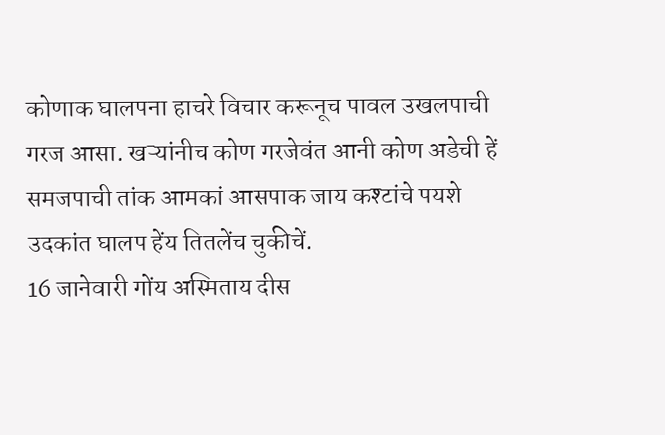कोणाक घालपना हाचरे विचार करूनूच पावल उखलपाची गरज आसा. खऱ्यांनीच कोण गरजेवंत आनी कोण अडेची हें समजपाची तांक आमकां आसपाक जाय कश्टांचे पयशे उदकांत घालप हेंय तितलेंच चुकीचें.
16 जानेवारी गोंय अस्मिताय दीस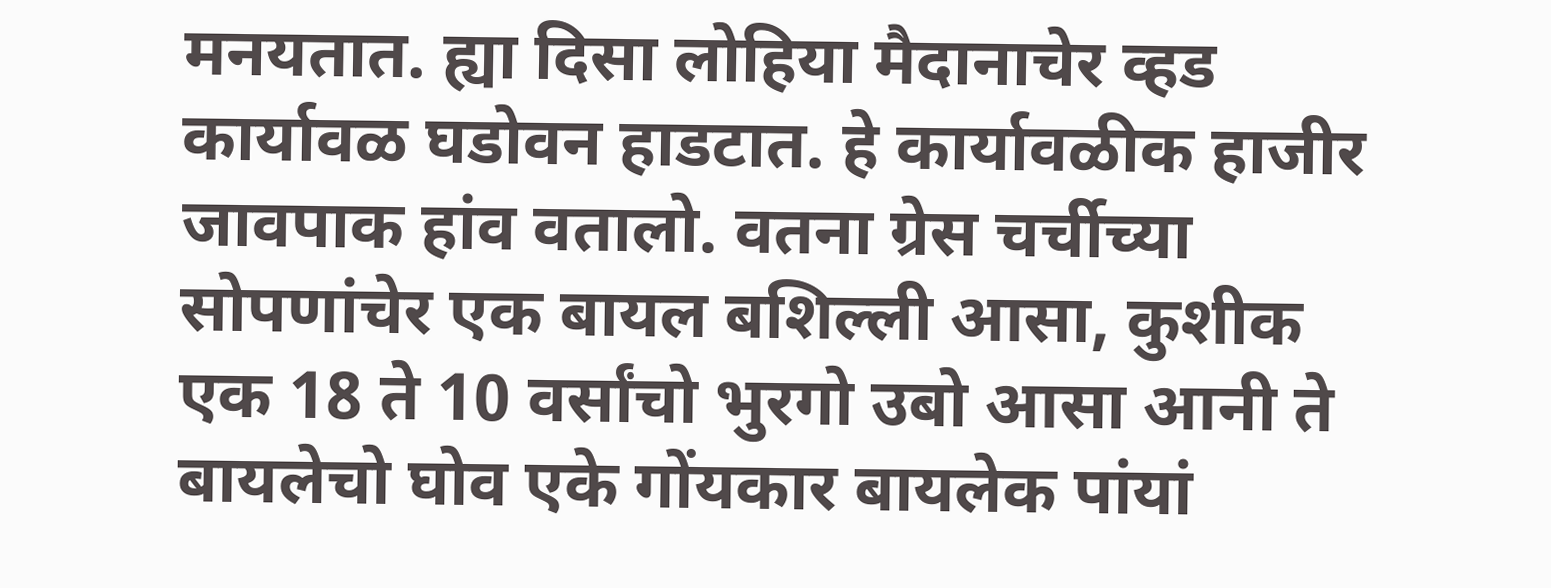मनयतात. ह्या दिसा लोहिया मैदानाचेर व्हड कार्यावळ घडोवन हाडटात. हे कार्यावळीक हाजीर जावपाक हांव वतालो. वतना ग्रेस चर्चीच्या सोपणांचेर एक बायल बशिल्ली आसा, कुशीक एक 18 ते 10 वर्सांचो भुरगो उबो आसा आनी ते बायलेचो घोव एके गोंयकार बायलेक पांयां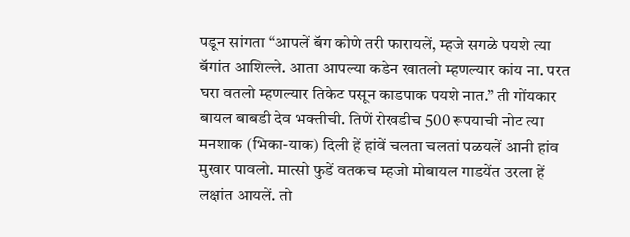पडून सांगता “आपलें बॅग कोणे तरी फारायलें, म्हजे सगळे पयशे त्या बॅगांत आशिल्ले. आता आपल्या कडेन खातलो म्हणल्यार कांय ना. परत घरा वतलो म्हणल्यार तिकेट पसून काडपाक पयशे नात.” ती गोंयकार बायल बाबडी देव भक्तीची. तिणें रोखडीच 500 रूपयाची नोट त्या मनशाक (भिका-याक) दिली हें हांवें चलता चलतां पळयलें आनी हांव मुखार पावलो. मात्सो फुडें वतकच म्हजो मोबायल गाडयेंत उरला हें लक्षांत आयलें. तो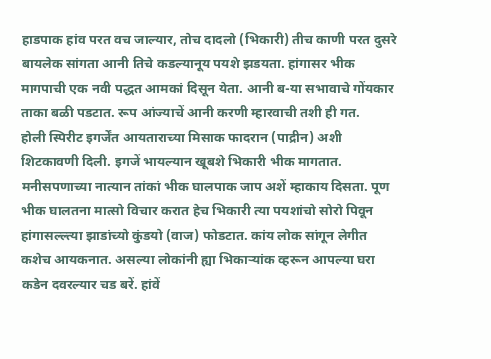हाडपाक हांव परत वच जाल्यार, तोच दादलो (भिकारी) तीच काणी परत दुसरे बायलेक सांगता आनी तिचे कडल्यानूय पयशे झडयता. हांगासर भीक मागपाची एक नवी पद्धत आमकां दिसून येता. आनी ब-या सभावाचे गोंयकार ताका बळी पडटात. रूप आंज्याचें आनी करणी म्हारवाची तशी ही गत.
होली स्पिरीट इगर्जेंत आयताराच्या मिसाक फादरान (पाद्रीन) अशी शिटकावणी दिली. इगजें भायल्यान खूबशे भिकारी भीक मागतात. मनीसपणाच्या नात्यान तांकां भीक घालपाक जाप अशें म्हाकाय दिसता. पूण भीक घालतना मात्सो विचार करात हेच भिकारी त्या पयशांचो सोरो पिवून हांगासल्ल्त्या झाडांच्यो कुंडयो (वाज) फोडटात. कांय लोक सांगून लेगीत कशेच आयकनात. असल्या लोकांनी ह्या भिकाऱ्यांक व्हरून आपल्या घरा कडेन दवरल्यार चड बरें. हांवें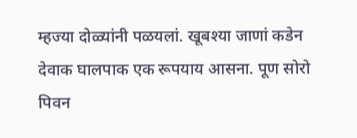म्हज्या दोळ्यांनी पळयलां. खूबश्या जाणां कडेन देवाक घालपाक एक रूपयाय आसना. पूण सोरो पिवन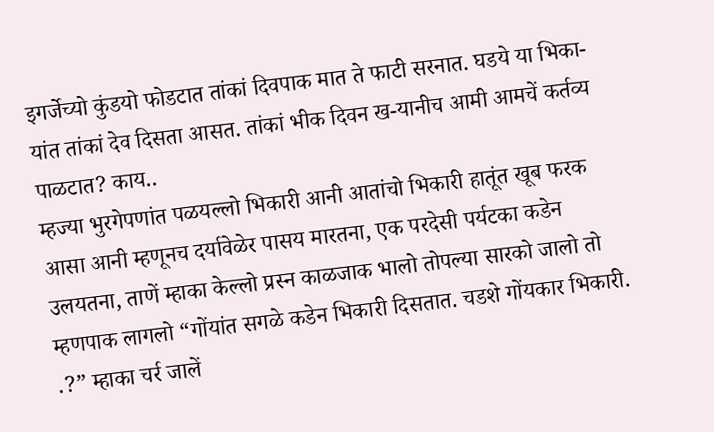इगर्जेच्यो कुंडयो फोडटात तांकां दिवपाक मात ते फाटी सरनात. घडये या भिका-यांत तांकां देव दिसता आसत. तांकां भीक दिवन ख-यानीच आमी आमचें कर्तव्य पाळटात? काय..
म्हज्या भुरगेपणांत पळयल्लो भिकारी आनी आतांचो भिकारी हातूंत खूब फरक आसा आनी म्हणूनच दर्यावेळेर पासय मारतना, एक परदेसी पर्यटका कडेन उलयतना, ताणें म्हाका केल्लो प्रस्न काळजाक भालो तोपल्या सारको जालो तो म्हणपाक लागलो “गोंयांत सगळे कडेन भिकारी दिसतात. चडशे गोंयकार भिकारी. .?” म्हाका चर्र जालें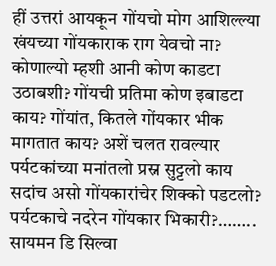हीं उत्तरां आयकून गोंयचो मोग आशिल्ल्या खंयच्या गोंयकाराक राग येवचो ना? कोणाल्यो म्हशी आनी कोण काडटा उठाबशी? गोंयची प्रतिमा कोण इबाडटा काय? गोंयांत, कितले गोंयकार भीक मागतात काय? अशें चलत रावल्यार पर्यटकांच्या मनांतलो प्रस्न सुट्टलो काय सदांच असो गोंयकारांचेर शिक्को पडटलो? पर्यटकाचे नदरेन गोंयकार भिकारी?……..
सायमन डि सिल्वा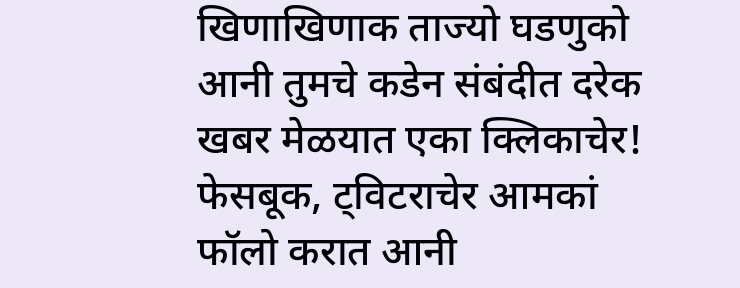खिणाखिणाक ताज्यो घडणुको आनी तुमचे कडेन संबंदीत दरेक खबर मेळयात एका क्लिकाचेर! फेसबूक, ट्विटराचेर आमकां फॉलो करात आनी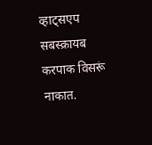व्हाट्सएप सबस्क्रायब करपाक विसरूं नाकात.